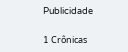Publicidade

1 Crônicas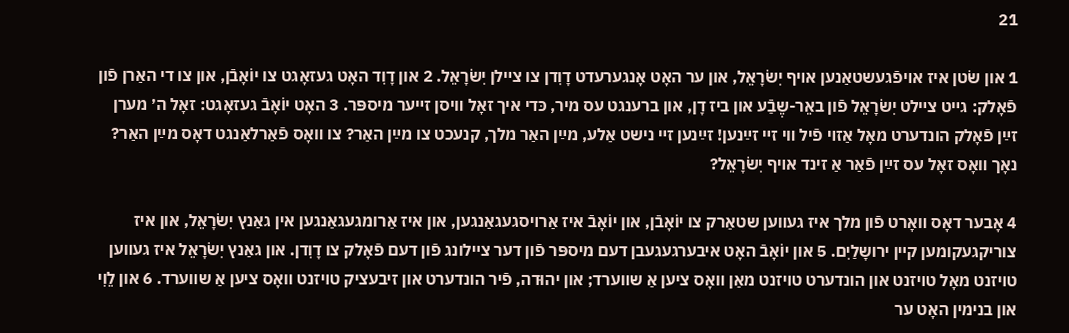21

1 און שׂטן איז אױפֿגעשטאַנען אױף יִשׂרָאֵל, און ער האָט אָנגערעדט דָוִדן צו צײלן יִשׂרָאֵל. 2 און דָוִד האָט געזאָגט צו יוֹאָבֿן, און צו די האַרן פֿון פֿאָלק: גײט צײלט יִשׂרָאֵל פֿון באֵר-שֶבַֿע און ביז דָן, און ברענגט עס מיר, כּדי איך זאָל װיסן זײער מיספּר. 3 האָט יוֹאָבֿ געזאָגט: זאָל ה׳ מערן זײַן פֿאָלק הונדערט מאָל אַזױ פֿיל װי זײ זײַנען! זײַנען זײ נישט אַלע, מײַן האַר מלך, קנעכט צו מײַן האַר? צו װאָס פֿאַרלאַנגט דאָס מײַן האַר? נאָך װאָס זאָל עס זײַן פֿאַר אַ זינד אױף יִשׂרָאֵל?

4 אָבער דאָס װאָרט פֿון מלך איז געװען שטאַרק צו יוֹאָבֿן, און יוֹאָבֿ איז אַרױסגעגאַנגען, און איז אַרומגעגאַנגען אין גאַנץ יִשׂרָאֵל, און איז צוריקגעקומען קײן ירושָלַיִם. 5 און יוֹאָבֿ האָט איבערגעגעבן דעם מיספּר פֿון דער צײלונג פֿון דעם פֿאָלק צו דָוִדן. און גאַנץ יִשׂרָאֵל איז געװען טױזנט מאָל טױזנט און הונדערט טױזנט מאַן װאָס ציען אַ שװערד; און יהוּדה, פֿיר הונדערט און זיבעציק טױזנט װאָס ציען אַ שװערד. 6 און לֵוִי און בנימין האָט ער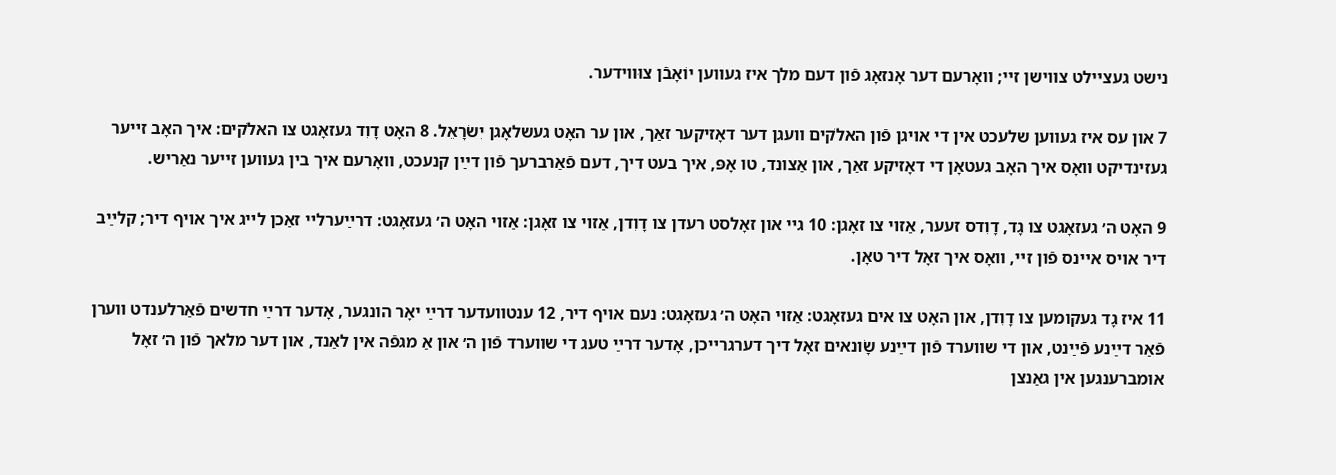נישט געצײלט צװישן זײ; װאָרעם דער אָנזאָג פֿון דעם מלך איז געװען יוֹאָבֿן צוּװידער.

7 און עס איז געװען שלעכט אין די אױגן פֿון האלֹקים װעגן דער דאָזיקער זאַך, און ער האָט געשלאָגן יִשׂרָאֵל. 8 האָט דָוִד געזאָגט צו האלֹקים: איך האָב זײער געזינדיקט װאָס איך האָב געטאָן די דאָזיקע זאַך, און אַצונד, טו אָפּ, איך בעט דיך, דעם פֿאַרברעך פֿון דײַן קנעכט, װאָרעם איך בין געװען זײער נאַריש.

9 האָט ה׳ געזאָגט צו גָד, דָוִדס זעער, אַזױ צו זאָגן: 10 גײ און זאָלסט רעדן צו דָוִדן, אַזױ צו זאָגן: אַזױ האָט ה׳ געזאָגט: דרײַערלײ זאַכן לײג איך אױף דיר; קלײַב דיר אױס אײנס פֿון זײ, װאָס איך זאָל דיר טאָן.

11 איז גָד געקומען צו דָוִדן, און האָט צו אים געזאָגט: אַזױ האָט ה׳ געזאָגט: נעם אױף דיר, 12 ענטװעדער דרײַ יאָר הונגער, אָדער דרײַ חדשים פֿאַרלענדט װערן פֿאַר דײַנע פֿײַנט, און די שװערד פֿון דײַנע שָׂונאים זאָל דיך דערגרײכן, אָדער דרײַ טעג די שװערד פֿון ה׳ און אַ מגפֿה אין לאַנד, און דער מלאך פֿון ה׳ זאָל אומברענגען אין גאַנצן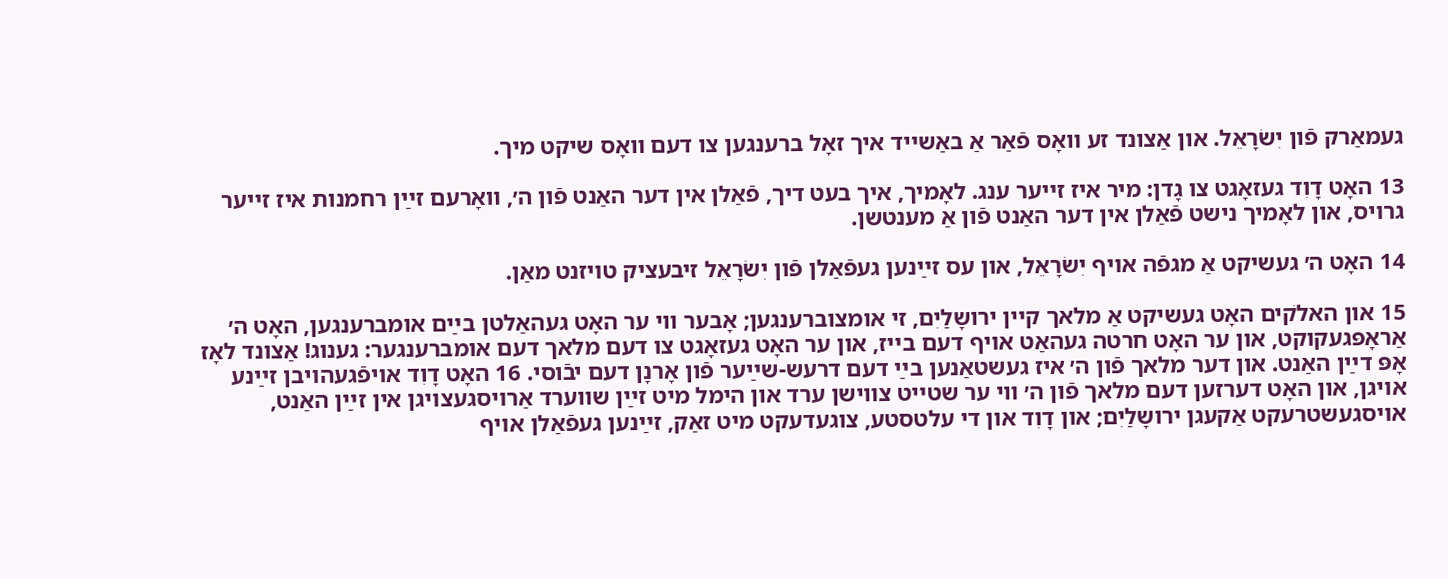געמאַרק פֿון יִשׂרָאֵל. און אַצונד זע װאָס פֿאַר אַ באַשײד איך זאָל ברענגען צו דעם װאָס שיקט מיך.

13 האָט דָוִד געזאָגט צו גָדן: מיר איז זײער ענג. לאָמיך, איך בעט דיך, פֿאַלן אין דער האַנט פֿון ה׳, װאָרעם זײַן רחמנות איז זײער גרױס, און לאָמיך נישט פֿאַלן אין דער האַנט פֿון אַ מענטשן.

14 האָט ה׳ געשיקט אַ מגפֿה אױף יִשׂרָאֵל, און עס זײַנען געפֿאַלן פֿון יִשׂרָאֵל זיבעציק טױזנט מאַן.

15 און האלֹקים האָט געשיקט אַ מלאך קײן ירושָלַיִם, זי אומצוברענגען; אָבער װי ער האָט געהאַלטן בײַם אומברענגען, האָט ה׳ אַראָפּגעקוקט, און ער האָט חרטה געהאַט אױף דעם בײז, און ער האָט געזאָגט צו דעם מלאך דעם אומברענגער: גענוג! אַצונד לאָז אָפּ דײַן האַנט. און דער מלאך פֿון ה׳ איז געשטאַנען בײַ דעם דרעש-שײַער פֿון אָרנָן דעם יבֿוסי. 16 האָט דָוִד אױפֿגעהױבן זײַנע אױגן, און האָט דערזען דעם מלאך פֿון ה׳ װי ער שטײט צװישן ערד און הימל מיט זײַן שװערד אַרױסגעצױגן אין זײַן האַנט, אױסגעשטרעקט אַקעגן ירושָלַיִם; און דָוִד און די עלטסטע, צוגעדעקט מיט זאַק, זײַנען געפֿאַלן אױף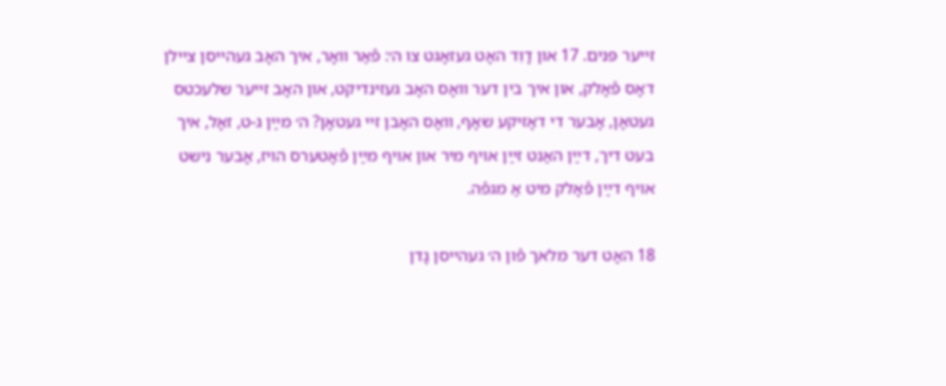זײער פּנים. 17 און דָוִד האָט געזאָגט צו ה׳: פֿאַר װאָר, איך האָב געהײסן צײלן דאָס פֿאָלק, און איך בין דער װאָס האָב געזינדיקט, און האָב זײער שלעכטס געטאָן, אָבער די דאָזיקע שאָף, װאָס האָבן זײ געטאָן? ה׳ מײַן ג-ט, זאָל, איך בעט דיך, דײַן האַנט זײַן אױף מיר און אױף מײַן פֿאָטערס הױז, אָבער נישט אױף דײַן פֿאָלק מיט אַ מגפֿה.

18 האָט דער מלאך פֿון ה׳ געהײסן גָדן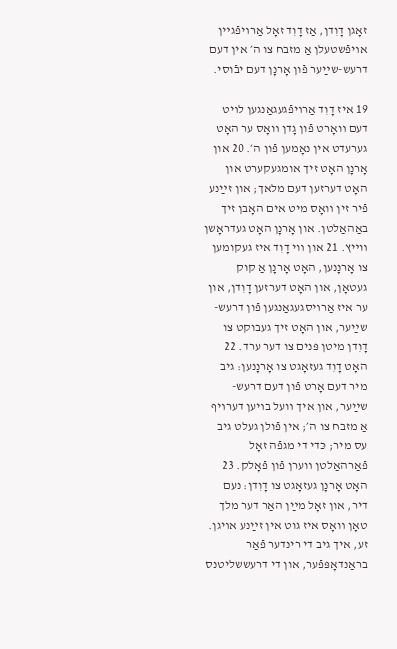זאָגן דָוִדן, אַז דָוִד זאָל אַרױפֿגײן אױפֿשטעלן אַ מזבח צו ה׳ אין דעם דרעש-שײַער פֿון אָרנָן דעם יבֿוסי.

19 איז דָוִד אַרױפֿגעגאַנגען לױט דעם װאָרט פֿון גָדן װאָס ער האָט גערעדט אין נאָמען פֿון ה׳. 20 און אָרנָן האָט זיך אומגעקערט און האָט דערזען דעם מלאך; און זײַנע פֿיר זין װאָס מיט אים האָבן זיך באַהאַלטן. און אָרנָן האָט געדראָשן װײץ. 21 און װי דָוִד איז געקומען צו אָרנָנען, האָט אָרנָן אַ קוק געטאָן, און האָט דערזען דָוִדן, און ער איז אַרױסגעגאַנגען פֿון דרעש-שײַער, און האָט זיך געבוקט צו דָוִדן מיטן פּנים צו דער ערד. 22 האָט דָוִד געזאָגט צו אָרנָנען: גיב מיר דעם אָרט פֿון דעם דרעש-שײַער, און איך װעל בױען דערױף אַ מזבח צו ה׳; אין פֿולן געלט גיב עס מיר; כּדי די מגפֿה זאָל פֿאַרהאַלטן װערן פֿון פֿאָלק. 23 האָט אָרנָן געזאָגט צו דָוִדן: נעם דיר, און זאָל מײַן האַר דער מלך טאָן װאָס איז גוט אין זײַנע אױגן. זע, איך גיב די רינדער פֿאַר בראַנדאָפּפֿער, און די דרעששליטנס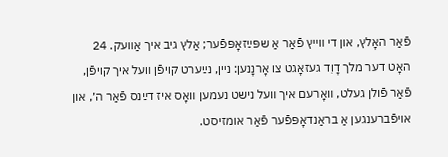פֿאַר האָלץ, און די װײץ פֿאַר אַ שפּײַזאָפּפֿער; אַלץ גיב איך אַװעק. 24 האָט דער מלך דָוִד געזאָגט צו אָרנָנען: נײן, נײַערט קױפֿן װעל איך קױפֿן, פֿאַר פֿולן געלט, װאָרעם איך װעל נישט נעמען װאָס איז דײַנס פֿאַר ה׳, און אױפֿברענגען אַ בראַנדאָפּפֿער פֿאַר אומזיסט.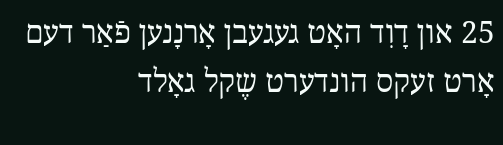25 און דָוִד האָט געגעבן אָרנָנען פֿאַר דעם אָרט זעקס הונדערט שֶקל גאָלד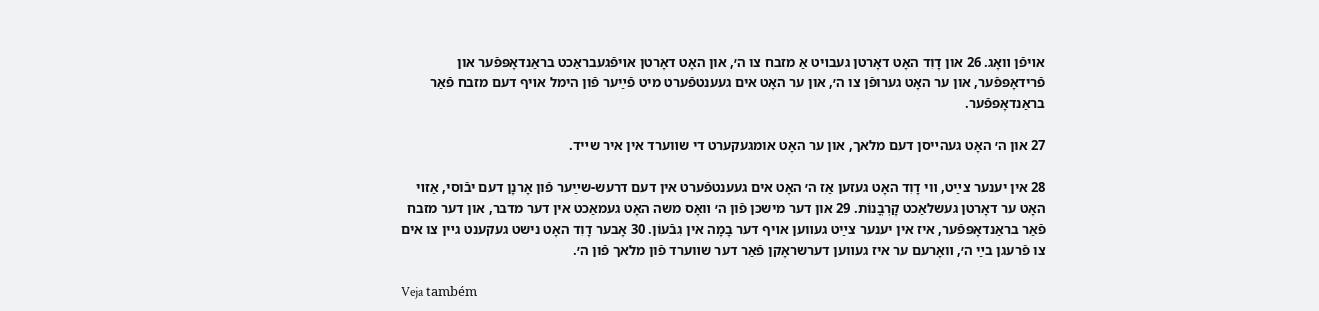אױפֿן װאָג. 26 און דָוִד האָט דאָרטן געבױט אַ מזבח צו ה׳, און האָט דאָרטן אױפֿגעבראַכט בראַנדאָפּפֿער און פֿרידאָפּפֿער, און ער האָט גערופֿן צו ה׳, און ער האָט אים געענטפֿערט מיט פֿײַער פֿון הימל אױף דעם מזבח פֿאַר בראַנדאָפּפֿער.

27 און ה׳ האָט געהײסן דעם מלאך, און ער האָט אומגעקערט די שװערד אין איר שײד.

28 אין יענער צײַט, װי דָוִד האָט געזען אַז ה׳ האָט אים געענטפֿערט אין דעם דרעש-שײַער פֿון אָרנָן דעם יבֿוסי, אַזױ האָט ער דאָרטן געשלאַכט קָרְבֳנוֹת. 29 און דער מישכּן פֿון ה׳ װאָס משה האָט געמאַכט אין דער מדבר, און דער מזבח פֿאַר בראַנדאָפּפֿער, איז אין יענער צײַט געװען אױף דער בָמָה אין גִבֿעוֹן. 30 אָבער דָוִד האָט נישט געקענט גײן צו אים צו פֿרעגן בײַ ה׳, װאָרעם ער איז געװען דערשראָקן פֿאַר דער שװערד פֿון מלאך פֿון ה׳.

Veja também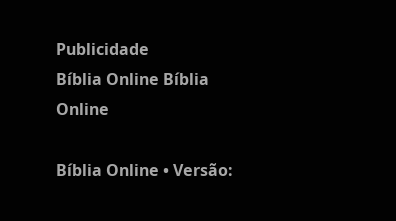Publicidade
Bíblia Online Bíblia Online

Bíblia Online • Versão: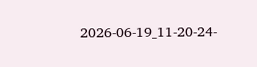2026-06-19_11-20-24-